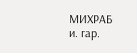МИХРАБ и. гар.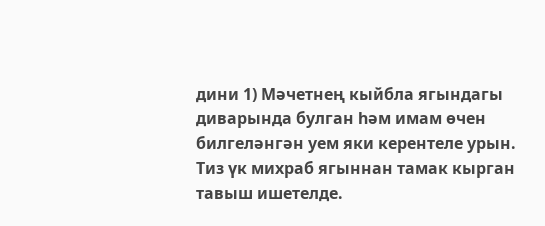дини 1) Мәчетнең кыйбла ягындагы диварында булган һәм имам өчен билгеләнгән уем яки керентеле урын. Тиз үк михраб ягыннан тамак кырган тавыш ишетелде.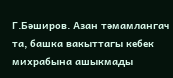Г.Бәширов. Азан тәмамлангач та, башка вакыттагы кебек михрабына ашыкмады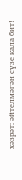хәзрәт: әйтелмәгән сүзе кала бит!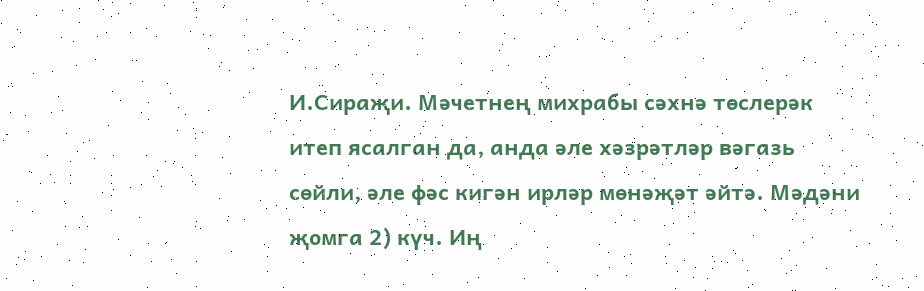И.Сираҗи. Мәчетнең михрабы сәхнә төслерәк итеп ясалган да, анда әле хәзрәтләр вәгазь сөйли, әле фәс кигән ирләр мөнәҗәт әйтә. Мәдәни җомга 2) күч. Иң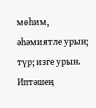мөһим, әһәмиятле урын; түр; изге урын. Иптәшең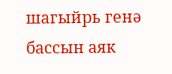шагыйрь генә бассын аяк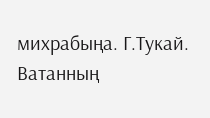михрабыңа. Г.Тукай. Ватанның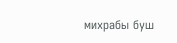михрабы буш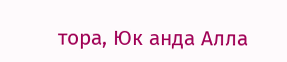тора, Юк анда Алла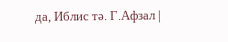да, Иблис тә. Г.Афзал |